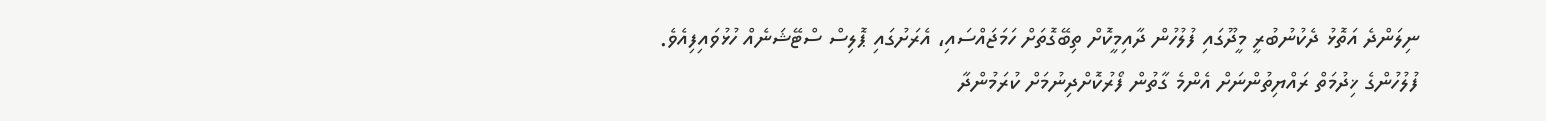ނިލަންދެ އަތޮޅު ދެކުނުބުރީ މީދޫގައި ފުލުހުން ދާއިމީކޮށް ތިބޭގޮތަށް ހަމަޖައްސައި، އެރަށުގައި ޕޮލިސް ސްޓޭޝަނެއް ހުޅުވައިފިއެވެ.
ފުލުހުންގެ ޚިދުމަތް ރައްޔިތުންނަށް އެންމެ ގާތުން ފޯރުކޮށްދިނުމަށް ކުރަމުންދާ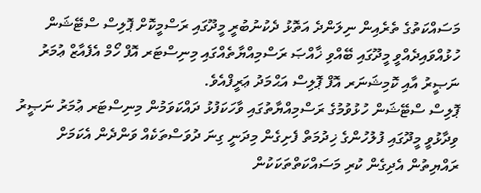މަސައްކަތުގެ ތެރެއިން ނިލަންދެ އަތޮޅު ދެކުނުބުރީ މީދޫގައި ރަސްމީކޮށް ޕޮލިސް ސްޓޭޝަން ހުޅުއްވައިދެއްވީ މީދޫގައި ބޭއްވި ޚާއްޞަ ރަސްމިއްޔާތެއްގައި މިނިސްޓަރ އޮފް ހޯމް އެފެއާޒް ޢުމަރު ނަޞީރު އާއި ކޮމިޝަނަރ އޮފް ޕޮލިސް އަޙްމަދު ޢަރީފްއެވެ.
ޕޮލިސް ސްޓޭޝަން ހުޅުވުމުގެ ރަސްމިއްޔާތުގައި ވާހަކަފުޅު ދައްކަވަމުން މިނިސްޓަރ ޢުމަރު ނަޞީރު ވިދާޅުވީ މީދޫގައި ފުލުހުންގެ ޚިދުމަތް ފެށިގެން މިދަނީ ގިނަ ދުވަސްތަކެއް ވަންދެން އެކަމަށް ރައްޔިތުން އެދިގެން ކުރި މަސައްކަތްތަކަކުން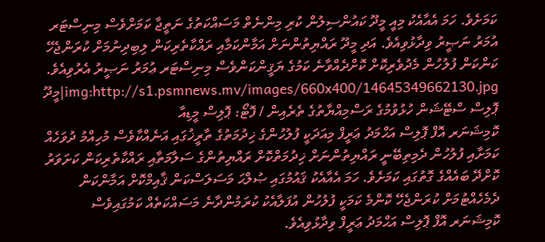ކަމަށެވެ. ހަމަ އެއާއެކު މިއީ މީދޫ ކައުންސިލުން ކުރި މިންނެތް މަސައްކަތުގެ ނަތީޖާ ކަމަށްވެސް މިނިސްޓަރ އުމަރު ނަޞީރު ވިދާޅުވިއެވެ. އަދި މީދޫ ރައްޔިތުންނަށް އަމާންކަމާއި ރައްކާތެރިކަން ލިބިދިނުމަށް ކުރަންޖެހޭ ކަންކަން ފުލުހުން މެދުވެރިކޮށް ކޮށްދެއްވާނެ ކަމުގެ ޔަޤީންކަންވެސް މިނިސްޓަރ ޢުމަރު ނަޞީރު އެރުވިއެވެ.
img:http://s1.psmnews.mv/images/660x400/14645349662130.jpg|މީދޫ ޕޮލިސް ސްޓޭޝަން ހުޅުވުމުގެ ރަސްމިއްޔާތުގެ ތެރެއިން / ފޮޓޯ: ޕޮލިސް މީޑިއާ
ކޮމިޝަނަރ އޮފް ޕޮލިސް އަޙްމަދު ޢަރީފް މިއަދަކީ ފުލުހުންގެ ޚިދުމަތުގެ ތާރީޚުގައި އަނެއްކާވެސް މުހިއްމު ދުވަހެއް ކަމަށާއި ފުލުހުން ދެމިތިބޭނީ ރައްޔިތުންނަށް ޚިދުމަތްކޮށް ރައްޔިތުންގެ ސަލާމަތާއި ރައްކާތެރިކަން ކަށަވަރު ކޮށްދޭ ބައެއްގެ ގޮތުގައި ކަމަށެވެ. ހަމަ އެއާއެކު ޤައުމުގައި ޞުލްޙަ މަސަލަސްކަން ޤާއިމްކޮށް އަމާންކަން ދެމެހެއްޓުމަށް ކުރަންޖެހޭ ކޮންމެ ކަމަކީ ފުލުހުން އުފަލާއެކު ކުރަމުންދާނެ މަސައްކަތެއް ކަމުގައިވެސް ކޮމިޝަނަރ އޮފް ޕޮލިސް އަޙްމަދު ޢަރީފް ވިދާޅުވިއެވެ.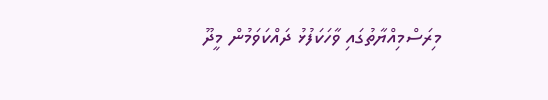މިރަސްމިއްޔާތުގައި ވާހަކަފުޅު ދައްކަވަމުން މީދޫ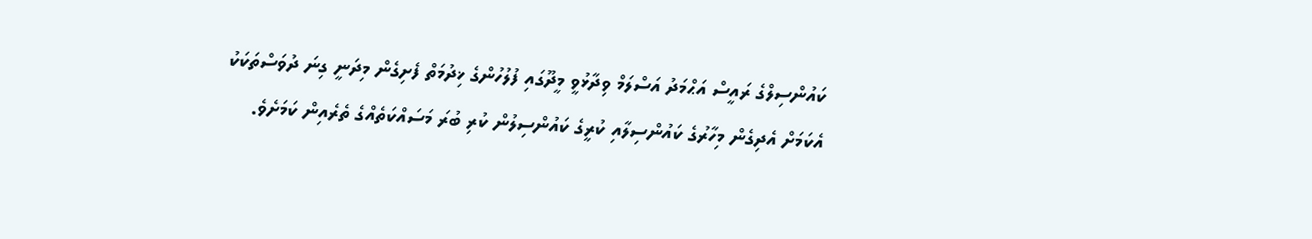ކައުންސިލްގެ ރައީސް އަޙްމަދު އަސްލަމް ވިދާޅުވީ މީދޫގައި ފުލުހުންގެ ޚިދުމަތް ފެށިގެން މިދަނީ ގިނަ ދުވަސްތަކަކު އެކަމަށް އެދިގެން މިހާރުގެ ކައުންސިލާއި ކުރީގެ ކައުންސިލުން ކުރި ބުރަ މަސައްކަތެއްގެ ތެރެއިން ކަމަށެވެ.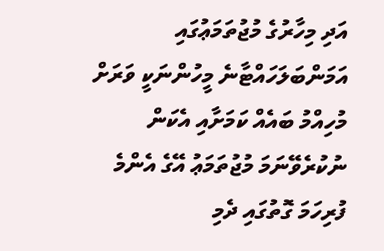އަދި މިހާރުގެ މުޖުތަމަޢުގައި އަމަންބަލަހައްޓާނެ މީހުންނަކީ ވަރަށް މުހިއްމު ބައެއް ކަމަށާއި އެކަން ނުކުރެވޭނަމަ މުޖުތަމަޢު އޭގެ އެންމެ ފުރިހަމަ ގޮތުގައި ދެމި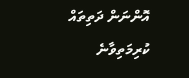އޮންނަން ދަތިތައް ކުރިމަތިވާނެ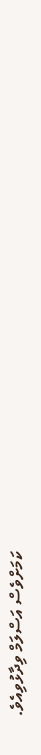ކަމަށްވެސް އަސްލަމް ވިދާޅުވިއެވެ.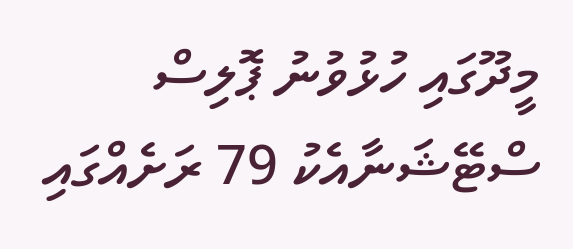މީދޫގައި ހުޅުވުނު ޕޮލިސް ސްޓޭޝަނާއެކު 79 ރަށެއްގައި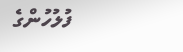ފުލުހުންގެ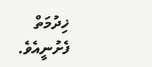ޚިދުމަތް ފެށުނީއެވެ.